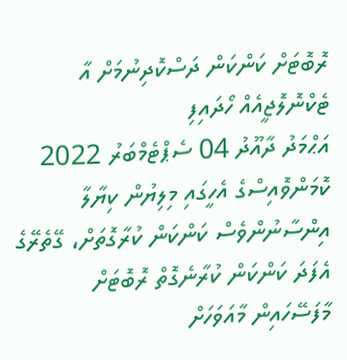ރޮބޮޓަށް ކަންކަން ދަސްކޮދިނުމަށް އާ ޓެކްނޮލޮޖީއެއް ހޯދައިފި
އަޙްމަދު ދާއޫދު 04 ސެޕްޓެމްބަރު 2022
ކޮމަންވޮއިސްގެ އެހީގައި މިލިޔުން ކިޔާލާ
އިންސާނުންވެސް ކަންކަން ކުރާގޮތަށް، ގޭތެރޭގެ އެފަދަ ކަންކަން ކުރާނެގޮތް ރޮބޮޓަށް މާފަސޭހައިން މާއަވަހަށް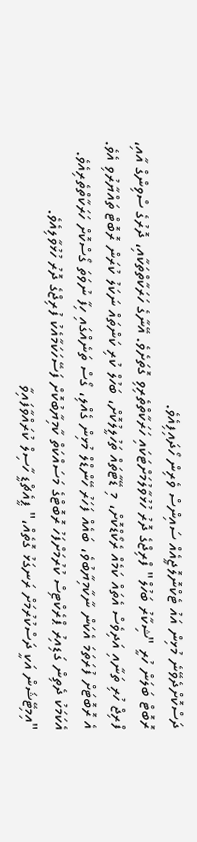ދަސްކޮށްދެވޭނެ މުޅިން އައު ޓެކްނޮލޮޖީއެއް ސައިންސް ވެރިން ހޯދައިފިއެވެ.
ރޮބޮޓް ބަލަން ހުރީ "ޝިކާރު ބަހުލް" ފްރިޖްގެ ދޮރު ހުޅުވާލުމަށްޓަކައި ހަރަކާތްތެރިވި ގޮތަށެވެ. އޭނާގެ ހަރަކާތްތަކާއި، ދޮރުގެ ސްވިންގް އާއި، ފްރިޖް ހުރި ތަނާއި އަދިވެސް އެތައް ކަމެއް ރެކޯޑްކޮށް، މި ޑޭޓާތައް ތަހުލީލުކޮށް، ބަހުލް ކުރި ކަންތައް ނަކަލު ކުރަން ރޮބޮޓް ތައްޔާރުވި އެވެ.
އެ ރޮބޮޓަށް ފުރަތަމަ އެކަން ނާކާމިޔާބުވެ، ބައެއް ފަހަރު ހޭންޑްލް މުޅިން ގެއްލި، ގޯސް ތަނެއްގައި ހިފާ ނުވަތަ ގޯސްކޮށް ހަރަކާތްތެރިއެވެ. އެކަމަކު ދެތިން ގަޑިއިރު ޕްރެކްޓިސް ކުރުމަށްފަހު ރޮބޮޓްގެ މަސައްކަތް ކާމިޔާބުކޮށް ފަސޭހަކަމާއެކު ފުރިޖްގެ ދޮރު ހުޅުވާލިއެވެ.
"އިމިޓޭޝަން އަކީ ދަސްކުރުމަށް ރަނގަޅު ގޮތެއް،" ޕީއެޗްޑީ ހާސިލް ކުރައްވާފައިވާ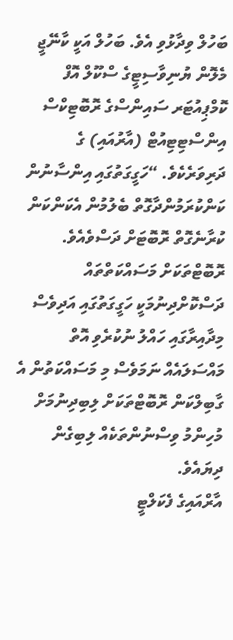ބަހުލް ވިދާޅުވި އެވެ. ބަހުލް އަކީ ކާނޭޖީ މެލޮން ޔުނިވާސިޓީގެ ސްކޫލް އޮފް ކޮމްޕިއުޓަރ ސައިންސްގެ ރޮބޮޓިކްސް އިންސްޓިޓިއުޓް (އާރުއައި) ގެ ދަރިވަރެކެވެ. “ހަގީގަތުގައި އިންސާނުން ކަންކުރަމުންދާގޮތް ބެލުމުން އެކަންކަން ކުރާނެގޮތް ރޮބޮޓަށް ދަސްވެއެވެ.
ރޮބޮޓްތަކަށް މަސައްކަތްތައް ދަސްކޮށްދިނުމަކީ ހަގީގަތުގައި އަދިވެސް މިދާއިރާގައި ހައްލު ނުކުރެވި އޮތް މައްސަލައެއް ނަމަވެސް މި މަސައްކަތުން އެ ގާބިލްކަން ރޮބޮޓްތަކަށް ލިބިދިނުމަށް މުހިންމު ވިސްނުންތަކެއް ލިބިގެން ދިޔައެވެ.
އާރްއައިގެ ފެކަލްޓީ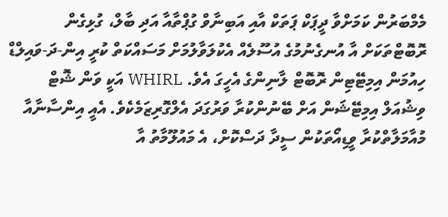މެމްބަރުން ކަމަށްވާ ދީޕަކް ޕަތަކް އާއި އަބިނާވް ގުޕްތާއާ އަދި ބާލް، ގުޅިގެން ރޮބޮޓްތަކަށް އާ އުނގެނުމުގެ އުސޫލެއް އެކުލަވާލުމަށް މަސައްކަތް ކުރީ އިން-ދަ-ވައިލްޑް ހިއުމަން އިމިޓޭޓިން ރޮބޮޓް ލާނިންގެ އެހީގަ އެވެ. WHIRL އަކީ ވަން ޝޮޓް ވިޝުއަލް އިމިޓޭޝަން އަށް ބޭނުންކުރާ ވަރުގަދަ އެލްގޮރިޒަމެކެވެ. އެއީ އިންސާނާއާ މުއާމަލާތްކުރާ ވީޑިއޯތަކުން ސީދާ ދަސްކޮށް، އެ މައުލޫމާތު އާ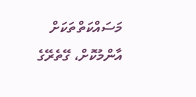މަސައްކަތްތަކަށް އާންމުކޮށް، ގޭތެރޭގެ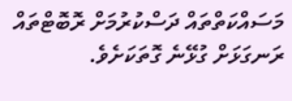މަސައްކަތްތައް ދަސްކުރުމަށް ރޮބޮޓްތައް ރަނގަޅަށް ގުޅޭނެ ގޮތަކަށެވެ.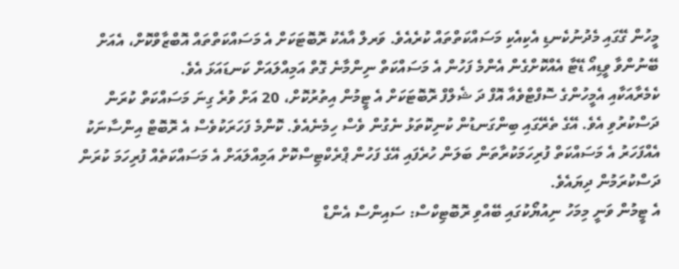މީހުން ގޭގައި މެދުނުކެނޑި އެކިއެކި މަސައްކަތްތައް ކުރެއެވެ. ވަރލް އާއެކު ރޮބޮޓަކަށް އެ މަސައްކަތްތައް އޮބްޒާވްކޮށް، އެއަށް ބޭނުންވާ ވީޑިއޯ ޑޭޓާ އެއްކޮށްގެން އެންމެ ފަހުން އެ މަސައްކަތް ނިންމާނެ ގޮތް އަމިއްލައަށް ކަނޑައަޅަ އެވެ.
ކެމެރާއަކާއި އެމީހުންގެ ސޮފްޓްވެއާ އޮފް ދަ ޝެލްފް ރޮބޮޓަކަށް އެ ޓީމުން އިތުރުކޮށް، 20 އަށް ވުރެ ގިނަ މަސައްކަތް ކުރަން ދަސްކުރުވި އެވެ. އޭގެ ތެރޭގައި ބިންގަނޑުން ކުނިކޮތަޅު ނެގުން ވެސް ހިމެނެއެވެ. ކޮންމެ ފަހަރަކުވެސް އެ ރޮބޮޓް އިންސާނަކު އެއްފަހަރު އެ މަސައްކަތް ފުރިހަމަކުރާތަން ބަލަން ހުރެފައި އޭގެ ފަހުން ޕްރެކްޓިސްކޮށް އަމިއްލައަށް އެ މަސައްކަތެއް ފުރިހަމަ ކުރަން ދަސްކުރަމުން ދިޔައެވެ.
އެ ޓީމުން ވަނީ މިމަހު ނިއުޔޯކުގައި ބޭއްވި ރޮބޮޓިކްސް: ސައިންސް އެންޑް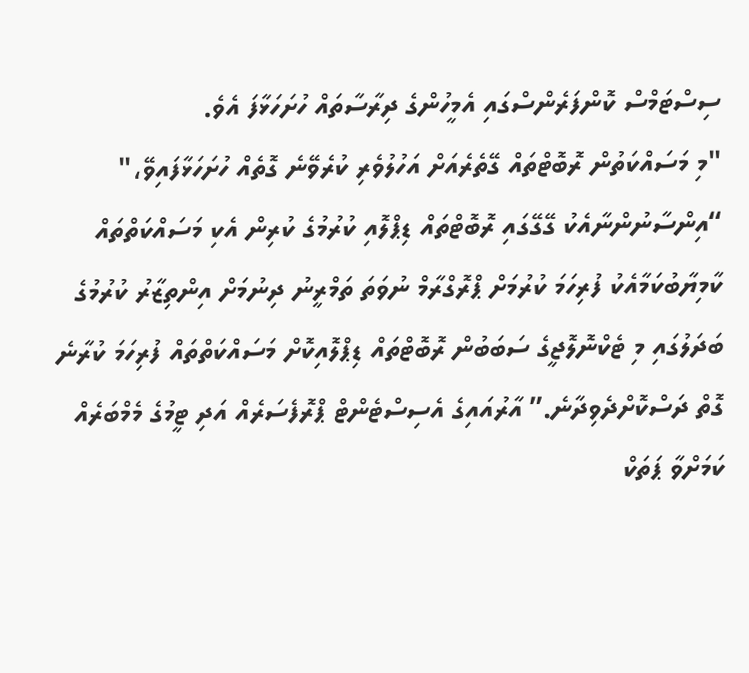ސިސްޓަމްސް ކޮންފަރެންސްގައި އެމީހުންގެ ދިރާސާތައް ހުށަހަޅާފަ އެވެ.
"މި މަސައްކަތުން ރޮބޮޓްތައް ގޭތެރެއަށް އަހުލުވެރި ކުރެވޭނެ ގޮތެއް ހުށަހަޅާފައިވޭ،" “އިންސާނުންނާއެކު ގޭގޭގައި ރޮބޮޓްތައް ޑިޕްލޮއި ކުރުމުގެ ކުރިން އެކި މަސައްކަތްތައް ކާމިޔާބުކަމާއެކު ފުރިހަމަ ކުރުމަށް ޕްރޮގްރާމް ނުވަތަ ތަމްރީނު ދިނުމަށް އިންތިޒާރު ކުރުމުގެ ބަދަލުގައި މި ޓެކްނޮލޮޖީގެ ސަބަބުން ރޮބޮޓްތައް ޑިޕްލޮއިކޮށް މަސައްކަތްތައް ފުރިހަމަ ކުރާނެ ގޮތް ދަސްކޮށްދެވިދާނެ.” އާރުއައިގެ އެސިސްޓެންޓް ޕްރޮފެސަރެއް އަދި ޓީމުގެ މެމްބަރެއް ކަމަށްވާ ޕަތަކް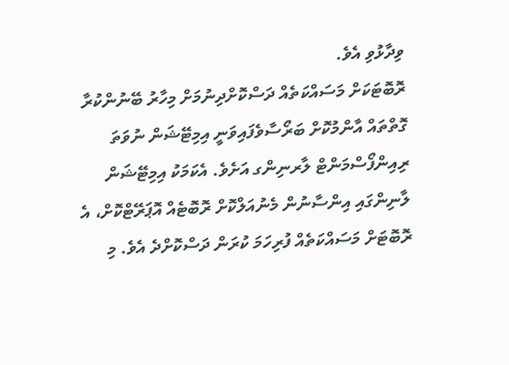ވިދާޅުވި އެވެ.
ރޮބޮޓަކަށް މަސައްކަތެއް ދަސްކޮށްދިނުމަށް މިހާރު ބޭނުންކުރާ ގޮތްތައް އާންމުކޮށް ބަރޯސާވެފައިވަނީ އިމިޓޭޝަން ނުވަތަ ރިއިންފޯސްމަންޓް ލާރނިންގ އަށެވެ. އެކަމަކު އިމިޓޭޝަން ލާނިންގައި އިންސާނުން މެނުއަލްކޮށް ރޮބޮޓެއް އޮޕަރޭޓްކޮށް، އެ ރޮބޮޓަށް މަސައްކަތެއް ފުރިހަމަ ކުރަން ދަސްކޮށްދެ އެވެ. މި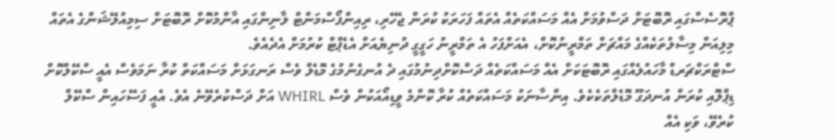ޕްރޮސެސްގައި ރޮބޮޓަށް ދަސްވުމަށް އެއް މަސައްކަތެއް އެތައް ފަހަރަކު ކުރަން ޖެހޭރި، ރިއިންފޯސްމަންޓް ލާނިންގައި އާންމުކޮށް ރޮބޮޓަށް ސިމިއުލޭޝަންގެ އެތައް މިލިއަން މިސާލުތަކެއްގެ މައްޗަށް ތަމްރީނުކޮށް، އެއަށްފަހު އެ ތަމްރީނު ހަގީގީ ދުނިޔެއަށް އެޑެޕްޓް ކުރުމަށް އެދެއެވެ.
ސްޓްރަކްޗަރޑް މާހައުލެއްގައި ރޮބޮޓަކަށް އެއް މަސައްކަތެއް ދަސްކޮށްދިނުމުގައި ދެ އުނގެނުމުގެ މޮޑެލް ވެސް ރަނގަޅަށް މަސައްކަތް ކުރާ ނަމަވެސް އެއީ ސްކޭލްކޮށް ޑިޕްލޮއި ކުރަން އުނދަގޫ މޮޑެލްތަކެކެވެ. އިންސާނަކު މަސައްކަތެއް ކުރާ ކޮންމެ ވީޑިއޯއަކުން ވެސް WHIRL އަށް ދަސްކުރެވޭނެ އެވެ. އެއީ ފަސޭހައިން ސްކޭލް ކުރެވޭ، ވަކި އެއް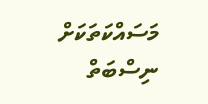މަސައްކަތަކަށް ނިސްބަތް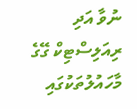ނުވާ އަދި ރިއަލިސްޓިކް ގޭގެ މާހައުލުތަކުގައި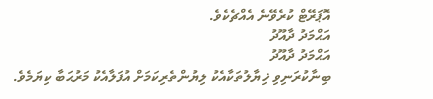އޮޕަރޭޓް ކުރެވޭނެ އެއްޗެކެވެ.
އަޙްމަދު ދާއޫދު
އަޙްމަދު ދާއޫދު
ބިނާކުރަނިވި ޚިޔާލުތަކާއެކު ލިޔުންތެރިކަމަށް އުފަލާއެކު މަރުޙަބާ ކިޔަމެވެ.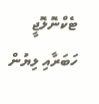ޓެކްނޮލޮޖީ ހަބަރާއި ލިޔުން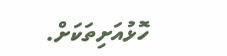ހޮޅުއަށިތަކަށް.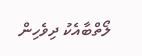ލޯތްބާއެކު ދިވެހިން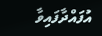އުފައްދާފައިވާ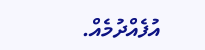އުފެއްދުމެއް.